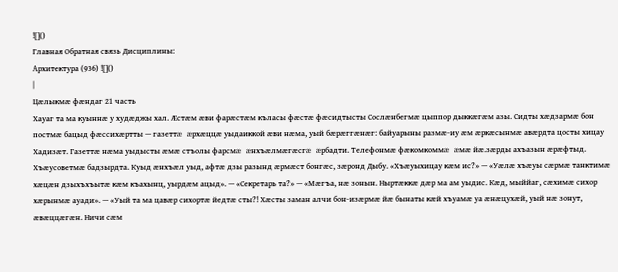![]()
Главная Обратная связь Дисциплины:
Архитектура (936) ![]()
|
Цæлыкмæ фæндаг 21 часть
Хауаг та ма куыннæ у худæджы хал. Æстæм æви фарæстæм къласы фæстæ фæсидтысты Сослæнбегмæ цыппор дыккæгæм азы. Сидты хæдзармæ бон постмæ бацыд фæссихæртты — газеттæ æрхæццæ уыдаиккой æви нæма, уый бæрæггæнæг: байуарыны размæ-иу æм æркæсынмæ авæрдта цосты хицау Хадизæт. Газеттæ нæма уыдысты æмæ стъолы фарсмæ æнхъæлмæгæсгæ æрбадти. Телефонмæ фæкомкоммæ æмæ йæ.зæрды ахъазын æрæфтыд. Хъæусоветмæ бадзырдта. Куыд æнхъæл уыд, афтæ дзы разынд æрмæст бонгæс, зæронд Дыбу. «Хъæуыхицау кæм ис?» — «Уæлæ хъæуы сæрмæ танктимæ хæцæн дзыхъхъытæ кæм къахынц, уырдæм ацыд». — «Секретарь та?» — «Мæгъа, нæ зонын. Ныртæккæ дæр ма ам уыдис. Кæд, мыййаг, сæхимæ сихор хæрынмæ ауади». — «Уый та ма цавæр сихортæ йедтæ сты?! Хæсты заман алчи бон-изæрмæ йæ бынаты кæй хъуамæ уа æнæцухæй, уый нæ зонут, æвæццæгæн. Ничи сæм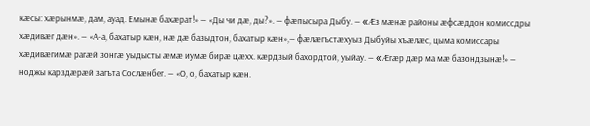кæсы: хæрынмæ, дам, ауад. Емынæ бахæрат!» — «Ды чи дæ, ды?». — фæпысыра Дыбу. — «Æз мæнæ районы æфсæддон комиссдры хæдивæг дæн». — «А-а, бахатыр кæн, нæ дæ базыдтон, бахатыр кæн»,— фæлæгъстæхуыз Дыбуйы хъæлæс, цыма комиссары хæдивæгимæ рагæй зонгæ уыдысты æмæ иумæ бирæ цæхх. кæрдзый бахордтой, уыйау. — «Æгæр дæр ма мæ базондзынæ!» — ноджы карздæрæй загъта Сослæнбег. — «О, о, бахатыр кæн.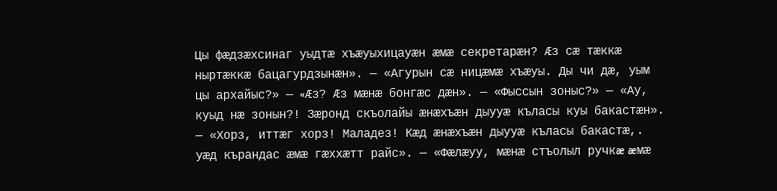Цы фæдзæхсинаг уыдтæ хъæуыхицауæн æмæ секретарæн? Æз сæ тæккæ ныртæккæ бацагурдзынæн». — «Агурын сæ ницæмæ хъæуы. Ды чи дæ, уым цы архайыс?» — «Æз? Æз мæнæ бонгæс дæн». — «Фыссын зоныс?» — «Ау, куыд нæ зонын?! Зæронд скъолайы æнæхъæн дыууæ къласы куы бакастæн». — «Хорз, иттæг хорз! Маладез! Кæд æнæхъæн дыууæ къласы бакастæ,. уæд кърандас æмæ гæххæтт райс». — «Фæлæуу, мæнæ стъолыл ручкæ æмæ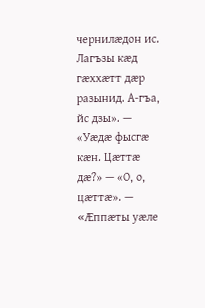чернилæдон ис. Лагъзы кæд гæххæтт дæр разынид. А-гъа, йс дзы». — «Уæдæ фысгæ кæн. Цæттæ дæ?» — «О, о, цæттæ». — «Æппæты уæле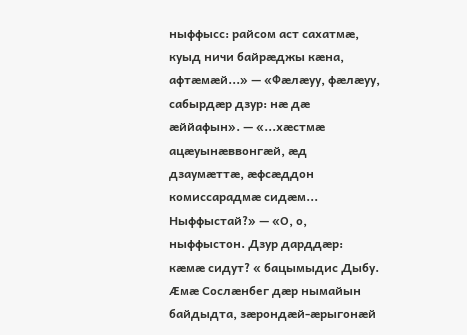ныффысс: райсом аст сахатмæ, куыд ничи байрæджы кæна, афтæмæй...» — «Фæлæуу, фæлæуу, сабырдæр дзур: нæ дæ æййафын». — «...хæстмæ ацæуынæввонгæй, æд дзаумæттæ, æфсæддон комиссарадмæ сидæм... Ныффыстай?» — «О, о, ныффыстон. Дзур дарддæр: кæмæ сидут? « бацымыдис Дыбу. Æмæ Сослæнбег дæр нымайын байдыдта, зæрондæй-æрыгонæй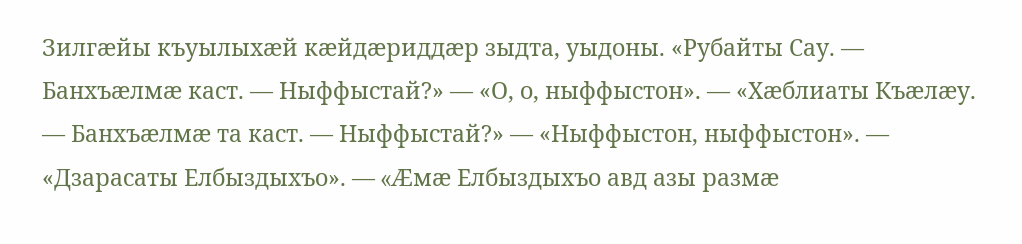Зилгæйы къуылыхæй кæйдæриддæр зыдта, уыдоны. «Рубайты Сау. — Банхъæлмæ каст. — Ныффыстай?» — «О, о, ныффыстон». — «Хæблиаты Къæлæу. — Банхъæлмæ та каст. — Ныффыстай?» — «Ныффыстон, ныффыстон». — «Дзарасаты Елбыздыхъо». — «Æмæ Елбыздыхъо авд азы размæ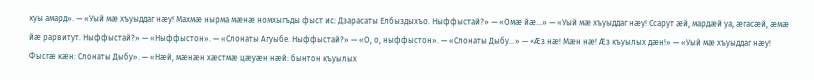куы амард». — «Уый мæ хъуыддаг нæу! Махмæ нырма мæнæ номхыгъды фыст ис: Дзарасаты Елбыздыхъо. Ныффыстай?» — «Омæ йæ...» — «Уый мæ хъуыддаг нæу! Ссарут æй, мардæй уа, æгасæй, æмæ йæ рарвитут. Ныффыстай?» — «Ныффыстон». — «Слонаты Агуыбе. Ныффыстай?» — «О, о, ныффыстон». — «Слонаты Дыбу...» — «Æз нæ! Мæн нæ! Æз къуылых дæн!» — «Уый мæ хъуыддаг нæу! Фысгæ кæн: Слонаты Дыбу». — «Нæй, мæнæн хæстмæ цæуæн нæй: бынтон къуылых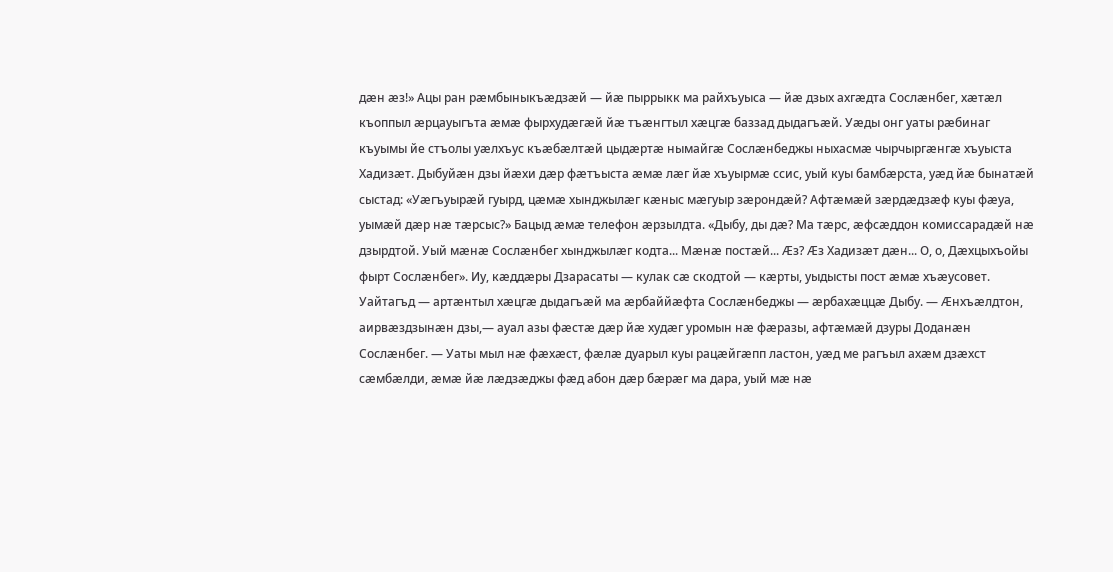дæн æз!» Ацы ран рæмбыныкъæдзæй — йæ пыррыкк ма райхъуыса — йæ дзых ахгæдта Сослæнбег, хæтæл къоппыл æрцауыгъта æмæ фырхудæгæй йæ тъæнгтыл хæцгæ баззад дыдагъæй. Уæды онг уаты рæбинаг къуымы йе стъолы уæлхъус къæбæлтæй цыдæртæ нымайгæ Сослæнбеджы ныхасмæ чырчыргæнгæ хъуыста Хадизæт. Дыбуйæн дзы йæхи дæр фæтъыста æмæ лæг йæ хъуырмæ ссис, уый куы бамбæрста, уæд йæ бынатæй сыстад: «Уæгъуырæй гуырд, цæмæ хынджылæг кæныс мæгуыр зæрондæй? Афтæмæй зæрдæдзæф куы фæуа, уымæй дæр нæ тæрсыс?» Бацыд æмæ телефон æрзылдта. «Дыбу, ды дæ? Ма тæрс, æфсæддон комиссарадæй нæ дзырдтой. Уый мæнæ Сослæнбег хынджылæг кодта... Мæнæ постæй... Æз? Æз Хадизæт дæн... О, о, Дæхцыхъойы фырт Сослæнбег». Иу, кæддæры Дзарасаты — кулак сæ скодтой — кæрты, уыдысты пост æмæ хъæусовет. Уайтагъд — артæнтыл хæцгæ дыдагъæй ма æрбаййæфта Сослæнбеджы — æрбахæццæ Дыбу. — Æнхъæлдтон, аирвæздзынæн дзы,— ауал азы фæстæ дæр йæ худæг уромын нæ фæразы, афтæмæй дзуры Доданæн Сослæнбег. — Уаты мыл нæ фæхæст, фæлæ дуарыл куы рацæйгæпп ластон, уæд ме рагъыл ахæм дзæхст сæмбæлди, æмæ йæ лæдзæджы фæд абон дæр бæрæг ма дара, уый мæ нæ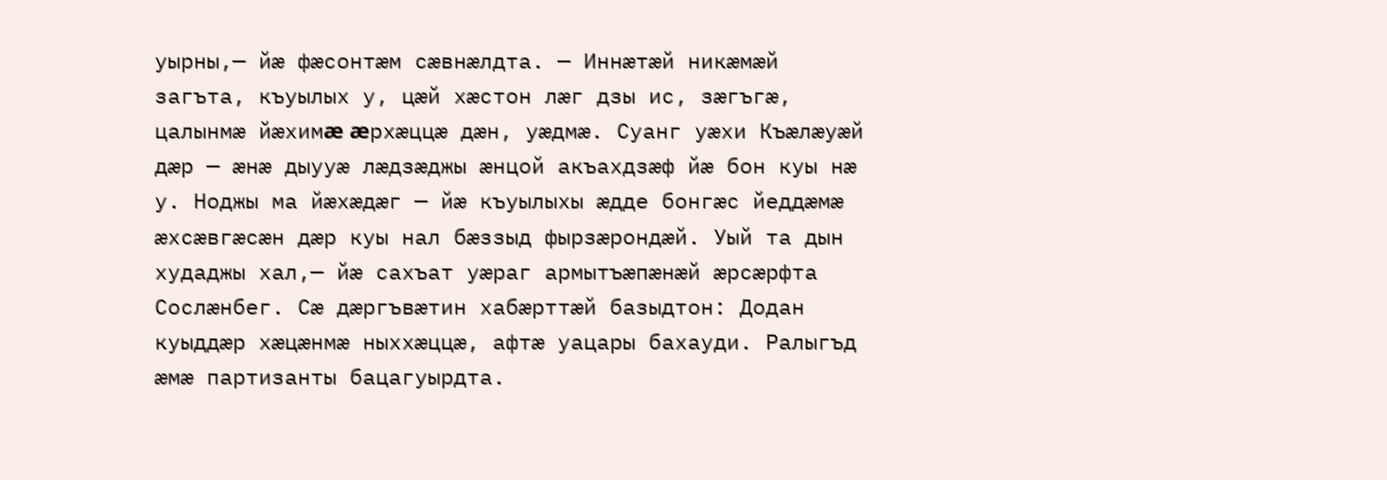уырны,— йæ фæсонтæм сæвнæлдта. — Иннæтæй никæмæй загъта, къуылых у, цæй хæстон лæг дзы ис, зæгъгæ, цалынмæ йæхимæ æрхæццæ дæн, уæдмæ. Суанг уæхи Къæлæуæй дæр — æнæ дыууæ лæдзæджы æнцой акъахдзæф йæ бон куы нæ у. Ноджы ма йæхæдæг — йæ къуылыхы æдде бонгæс йеддæмæ æхсæвгæсæн дæр куы нал бæззыд фырзæрондæй. Уый та дын худаджы хал,— йæ сахъат уæраг армытъæпæнæй æрсæрфта Сослæнбег. Сæ дæргъвæтин хабæрттæй базыдтон: Додан куыддæр хæцæнмæ ныххæццæ, афтæ уацары бахауди. Ралыгъд æмæ партизанты бацагуырдта.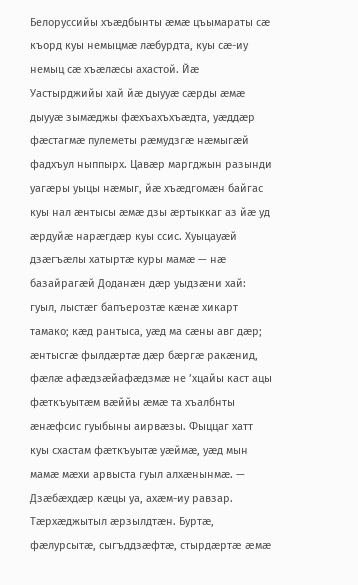Белоруссийы хъæдбынты æмæ цъымараты сæ къорд куы немыцмæ лæбурдта, куы сæ-иу немыц сæ хъæлæсы ахастой. Йæ Уастырджийы хай йæ дыууæ сæрды æмæ дыууæ зымæджы фæхъахъхъæдта, уæддæр фæстагмæ пулеметы рæмудзгæ нæмыгæй фадхъул ныппырх. Цавæр маргджын разынди уагæры уыцы нæмыг, йæ хъæдгомæн байгас куы нал æнтысы æмæ дзы æртыккаг аз йæ уд æрдуйæ нарæгдæр куы ссис. Хуыцауæй дзæгъæлы хатыртæ куры мамæ — нæ базайрагæй Доданæн дæр уыдзæни хай: гуыл, лыстæг бапъерозтæ кæнæ хикарт тамако; кæд рантыса, уæд ма сæны авг дæр; æнтысгæ фылдæртæ дæр бæргæ ракæнид, фæлæ афæдзæйафæдзмæ не ’хцайы каст ацы фæткъуытæм вæййы æмæ та хъалбнты æнæфсис гуыбыны аирвæзы. Фыццаг хатт куы схастам фæткъуытæ уæймæ, уæд мын мамæ мæхи арвыста гуыл алхæнынмæ. — Дзæбæхдæр кæцы уа, ахæм-иу равзар. Тæрхæджытыл æрзылдтæн. Буртæ, фæлурсытæ, сыгъддзæфтæ, стырдæртæ æмæ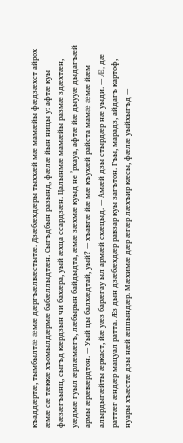къаддæртæ, тымбылтæ æмæ дæргъæлвæстытæ. Дзæбæхдæры тыххæй мæ мамæйы фæдзæхст айрох æмæ сæ тæккæ хъомылдæрмæ бабæллыдтæн. Сыгъдбын разынд, фæлæ йын ницы у: афтæ куы фæзæгъынц, сыгъд кæрдзын чи бахæра, уый æхца ссардзæн. Цалынмæ мамæйы размæ здæхтæн, уæдмæ гуыл æрлæмæгъ, лæбырын байдыдта, æмæ зæхмæ куыд не ’рхауа, афтæ йæ дыууæ дыдагъæй армы æрæвæрдтон. — Уый цы балхæдтай, уый? — хъавгæ йæ мæ къухæй райста мамæ æмæ йæм алырдыгæйты æркаст, йæ уæз барæгау ыл армæй схæцыд. — Амæй дзы стырдæр нæ уыди. — Æ, дæ раттæг æндæр мацуал ратта. Æз дын дзæбæхдæр равзар куы загътон. Гъы, марадз, айдагъ картоф, нуары хъæстæ дзы нæй æппындæр. Мæхимæ дæр æгæр лæхъир кæсы, фæлæ уыйхыгъд —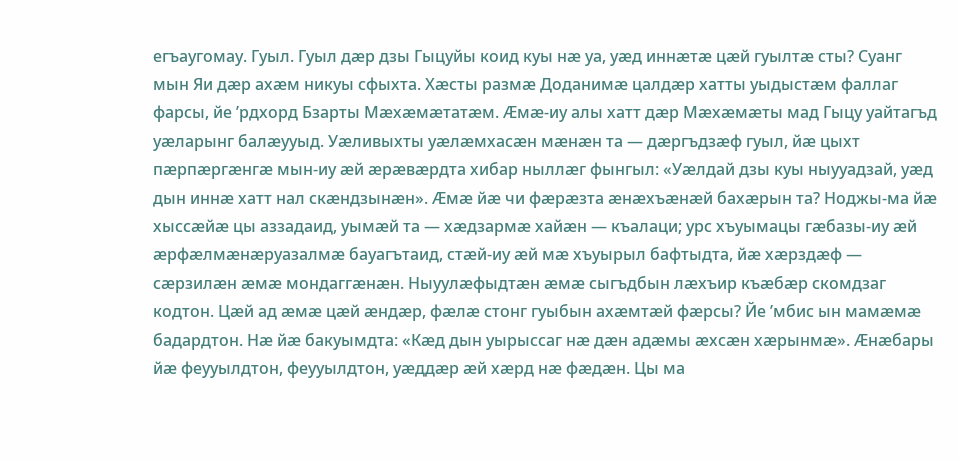егъаугомау. Гуыл. Гуыл дæр дзы Гыцуйы коид куы нæ уа, уæд иннæтæ цæй гуылтæ сты? Суанг мын Яи дæр ахæм никуы сфыхта. Хæсты размæ Доданимæ цалдæр хатты уыдыстæм фаллаг фарсы, йе ’рдхорд Бзарты Мæхæмæтатæм. Æмæ-иу алы хатт дæр Мæхæмæты мад Гыцу уайтагъд уæларынг балæууыд. Уæливыхты уæлæмхасæн мæнæн та — дæргъдзæф гуыл, йæ цыхт пæрпæргæнгæ мын-иу æй æрæвæрдта хибар ныллæг фынгыл: «Уæлдай дзы куы ныууадзай, уæд дын иннæ хатт нал скæндзынæн». Æмæ йæ чи фæрæзта æнæхъæнæй бахæрын та? Ноджы-ма йæ хыссæйæ цы аззадаид, уымæй та — хæдзармæ хайæн — къалаци; урс хъуымацы гæбазы-иу æй æрфæлмæнæруазалмæ бауагътаид, стæй-иу æй мæ хъуырыл бафтыдта, йæ хæрздæф — сæрзилæн æмæ мондаггæнæн. Ныуулæфыдтæн æмæ сыгъдбын лæхъир къæбæр скомдзаг кодтон. Цæй ад æмæ цæй æндæр, фæлæ стонг гуыбын ахæмтæй фæрсы? Йе ’мбис ын мамæмæ бадардтон. Нæ йæ бакуымдта: «Кæд дын уырыссаг нæ дæн адæмы æхсæн хæрынмæ». Æнæбары йæ феууылдтон, феууылдтон, уæддæр æй хæрд нæ фæдæн. Цы ма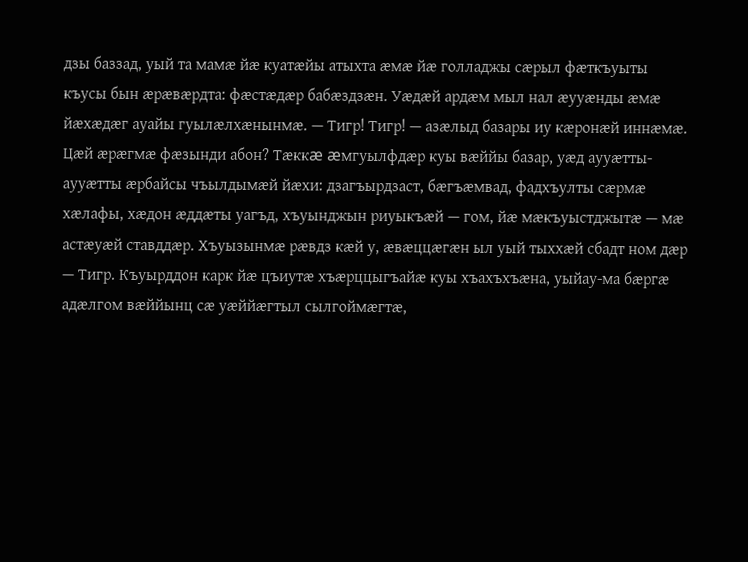дзы баззад, уый та мамæ йæ куатæйы атыхта æмæ йæ голладжы сæрыл фæткъуыты къусы бын æрæвæрдта: фæстæдæр бабæздзæн. Уæдæй ардæм мыл нал æууæнды æмæ йæхæдæг ауайы гуылæлхæнынмæ. — Тигр! Тигр! — азæлыд базары иу кæронæй иннæмæ. Цæй æрæгмæ фæзынди абон? Тæккæ æмгуылфдæр куы вæййы базар, уæд аууæтты-аууæтты æрбайсы чъылдымæй йæхи: дзагъырдзаст, бæгъæмвад, фадхъулты сæрмæ хæлафы, хæдон æддæты уагъд, хъуынджын риуыкъæй — гом, йæ мæкъуыстджытæ — мæ астæуæй ставддæр. Хъуызынмæ рæвдз кæй у, æвæццæгæн ыл уый тыххæй сбадт ном дæр — Тигр. Къуырддон карк йæ цъиутæ хъæрццыгъайæ куы хъахъхъæна, уыйау-ма бæргæ адæлгом вæййынц сæ уæййæгтыл сылгоймæгтæ,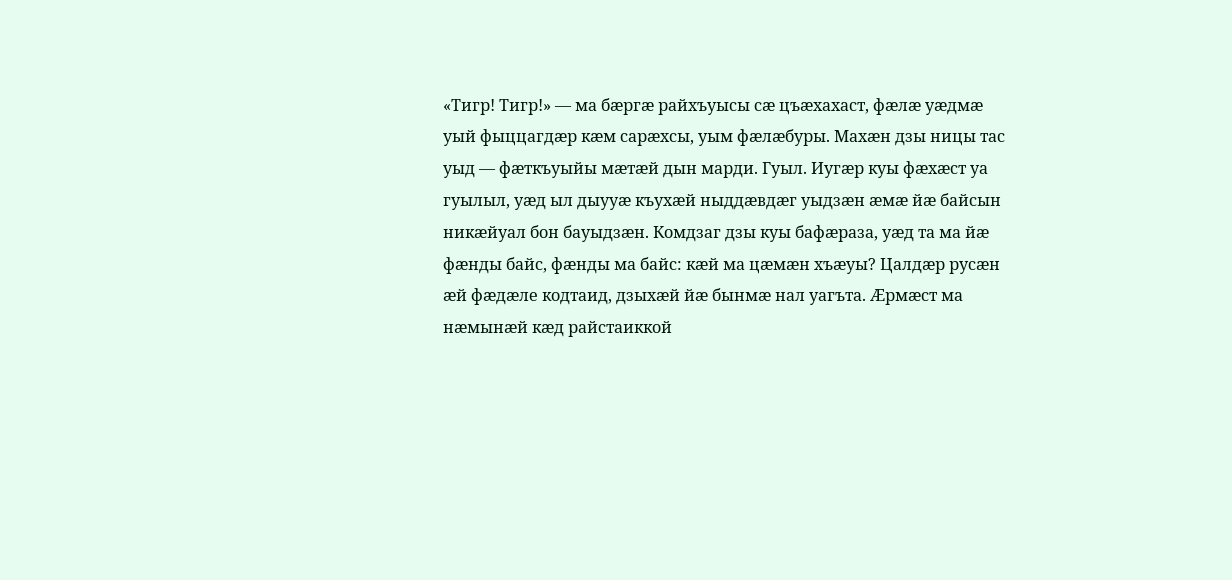«Тигр! Тигр!» — ма бæргæ райхъуысы сæ цъæхахаст, фæлæ уæдмæ уый фыццагдæр кæм сарæхсы, уым фæлæбуры. Махæн дзы ницы тас уыд — фæткъуыйы мæтæй дын марди. Гуыл. Иугæр куы фæхæст уа гуылыл, уæд ыл дыууæ къухæй ныддæвдæг уыдзæн æмæ йæ байсын никæйуал бон бауыдзæн. Комдзаг дзы куы бафæраза, уæд та ма йæ фæнды байс, фæнды ма байс: кæй ма цæмæн хъæуы? Цалдæр русæн æй фæдæле кодтаид, дзыхæй йæ бынмæ нал уагъта. Æрмæст ма нæмынæй кæд райстаиккой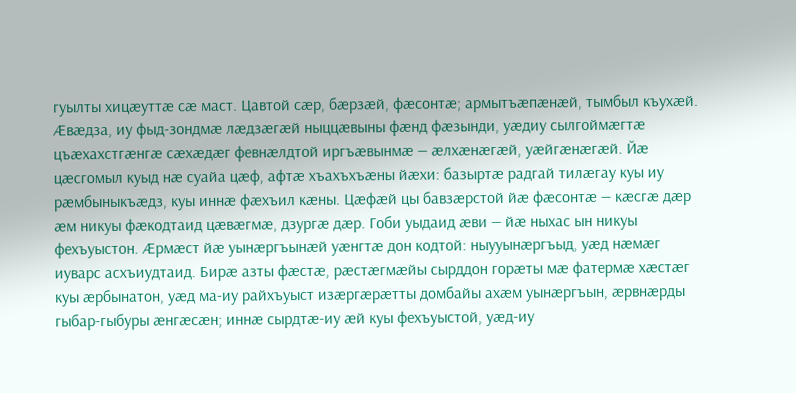гуылты хицæуттæ сæ маст. Цавтой сæр, бæрзæй, фæсонтæ; армытъæпæнæй, тымбыл къухæй. Æвæдза, иу фыд-зондмæ лæдзæгæй ныццæвыны фæнд фæзынди, уæдиу сылгоймæгтæ цъæхахстгæнгæ сæхæдæг февнæлдтой иргъæвынмæ — æлхæнæгæй, уæйгæнæгæй. Йæ цæсгомыл куыд нæ суайа цæф, афтæ хъахъхъæны йæхи: базыртæ радгай тилæгау куы иу рæмбыныкъæдз, куы иннæ фæхъил кæны. Цæфæй цы бавзæрстой йæ фæсонтæ — кæсгæ дæр æм никуы фæкодтаид цæвæгмæ, дзургæ дæр. Гоби уыдаид æви — йæ ныхас ын никуы фехъуыстон. Æрмæст йæ уынæргъынæй уæнгтæ дон кодтой: ныууынæргъыд, уæд нæмæг иуварс асхъиудтаид. Бирæ азты фæстæ, рæстæгмæйы сырддон горæты мæ фатермæ хæстæг куы æрбынатон, уæд ма-иу райхъуыст изæргæрæтты домбайы ахæм уынæргъын, æрвнæрды гыбар-гыбуры æнгæсæн; иннæ сырдтæ-иу æй куы фехъуыстой, уæд-иу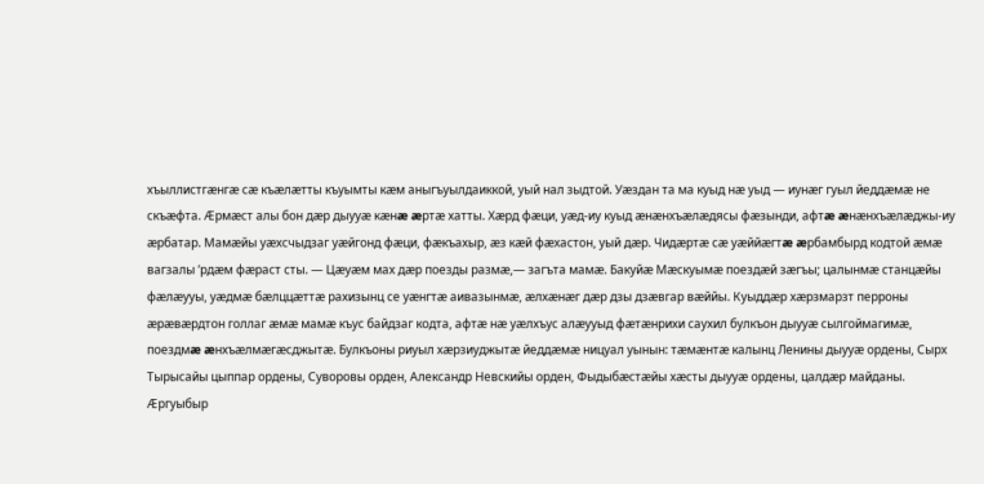хъыллистгæнгæ сæ къæлæтты къуымты кæм аныгъуылдаиккой, уый нал зыдтой. Уæздан та ма куыд нæ уыд — иунæг гуыл йеддæмæ не скъæфта. Æрмæст алы бон дæр дыууæ кæнæ æртæ хатты. Хæрд фæци, уæд-иу куыд æнæнхъæлæдясы фæзынди, афтæ æнæнхъæлæджы-иу æрбатар. Мамæйы уæхсчыдзаг уæйгонд фæци, фæкъахыр, æз кæй фæхастон, уый дæр. Чидæртæ сæ уæййæгтæ æрбамбырд кодтой æмæ вагзалы ’рдæм фæраст сты. — Цæуæм мах дæр поезды размæ,— загъта мамæ. Бакуйæ Мæскуымæ поездæй зæгъы; цалынмæ станцæйы фæлæууы, уæдмæ бæлццæттæ рахизынц се уæнгтæ аивазынмæ, æлхæнæг дæр дзы дзæвгар вæййы. Куыддæр хæрзмарзт перроны æрæвæрдтон голлаг æмæ мамæ къус байдзаг кодта, афтæ нæ уæлхъус алæууыд фæтæнрихи саухил булкъон дыууæ сылгоймагимæ, поездмæ æнхъæлмæгæсджытæ. Булкъоны риуыл хæрзиуджытæ йеддæмæ ницуал уынын: тæмæнтæ калынц Ленины дыууæ ордены, Сырх Тырысайы цыппар ордены, Суворовы орден, Александр Невскийы орден, Фыдыбæстæйы хæсты дыууæ ордены, цалдæр майданы. Æргуыбыр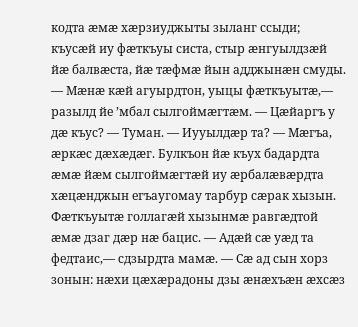кодта æмæ хæрзиуджыты зыланг ссыди; къусæй иу фæткъуы систа, стыр æнгуылдзæй йæ балвæста, йæ тæфмæ йын адджынæн смуды. — Мæнæ кæй агуырдтон, уыцы фæткъуытæ,— разылд йе ’мбал сылгоймæгтæм. — Цæйаргъ у дæ къус? — Туман. — Иууылдæр та? — Мæгъа, æркæс дæхæдæг. Булкъон йæ къух бадардта æмæ йæм сылгоймæгтæй иу æрбалæвæрдта хæцæнджын егъаугомау тарбур сæрак хызын. Фæткъуытæ голлагæй хызынмæ равгæдтой æмæ дзаг дæр нæ бацис. — Адæй сæ уæд та федтаис,— сдзырдта мамæ. — Сæ ад сын хорз зонын: нæхи цæхæрадоны дзы æнæхъæн æхсæз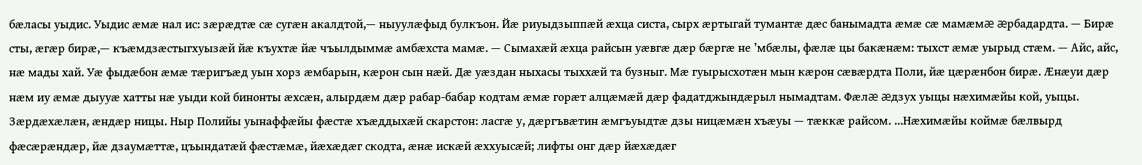бæласы уыдис. Уыдис æмæ нал ис: зæрæдтæ сæ сугæн акалдтой,— ныуулæфыд булкъон. Йæ риуыдзыппæй æхца систа, сырх æртыгай тумантæ дæс банымадта æмæ сæ мамæмæ æрбадардта. — Бирæ сты, æгæр бирæ,— къæмдзæстыгхуызæй йæ къухтæ йæ чъылдыммæ амбæхста мамæ. — Сымахæй æхца райсын уæвгæ дæр бæргæ не ’мбæлы, фæлæ цы бакæнæм: тыхст æмæ уырыд стæм. — Айс, айс, нæ мады хай. Уæ фыдæбон æмæ тæригъæд уын хорз æмбарын, кæрон сын нæй. Дæ уæздан ныхасы тыххæй та бузныг. Мæ гуырысхотæн мын кæрон сæвæрдта Поли, йæ цæрæнбон бирæ. Æнæуи дæр нæм иу æмæ дыууæ хатты нæ уыди кой бинонты æхсæн, алырдæм дæр рабар-бабар кодтам æмæ горæт алцæмæй дæр фадатджындæрыл нымадтам. Фæлæ æдзух уыцы нæхимæйы кой, уыцы. Зæрдæхæлæн, æндæр ницы. Ныр Полийы уынаффæйы фæстæ хъæддыхæй скарстон: ласгæ у, дæргъвæтин æмгъуыдтæ дзы ницæмæн хъæуы — тæккæ райсом. ...Нæхимæйы коймæ бæлвырд фæсæрæндæр, йæ дзаумæттæ, цъындатæй фæстæмæ, йæхæдæг скодта, æнæ искæй æххуысæй; лифты онг дæр йæхæдæг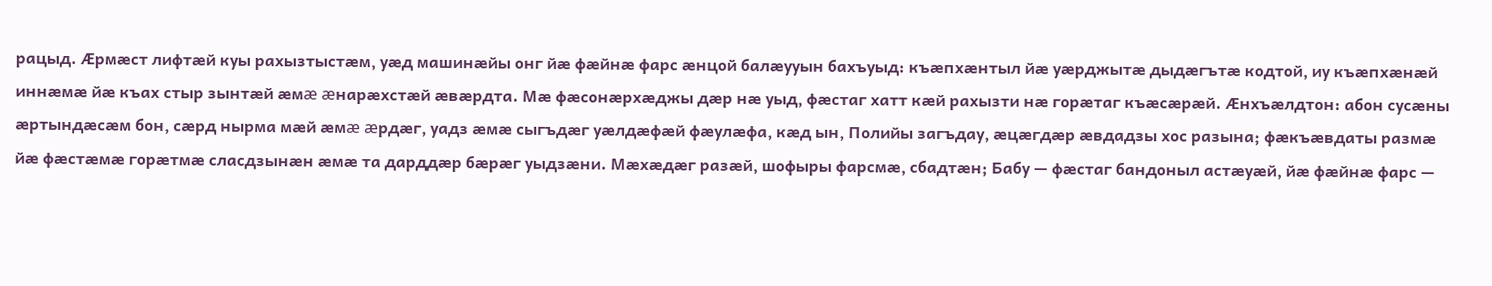рацыд. Æрмæст лифтæй куы рахызтыстæм, уæд машинæйы онг йæ фæйнæ фарс æнцой балæууын бахъуыд: къæпхæнтыл йæ уæрджытæ дыдæгътæ кодтой, иу къæпхæнæй иннæмæ йæ къах стыр зынтæй æмæ æнарæхстæй æвæрдта. Мæ фæсонæрхæджы дæр нæ уыд, фæстаг хатт кæй рахызти нæ горæтаг къæсæрæй. Æнхъæлдтон: абон сусæны æртындæсæм бон, сæрд нырма мæй æмæ æрдæг, уадз æмæ сыгъдæг уæлдæфæй фæулæфа, кæд ын, Полийы загъдау, æцæгдæр æвдадзы хос разына; фæкъæвдаты размæ йæ фæстæмæ горæтмæ сласдзынæн æмæ та дарддæр бæрæг уыдзæни. Мæхæдæг разæй, шофыры фарсмæ, сбадтæн; Бабу — фæстаг бандоныл астæуæй, йæ фæйнæ фарс —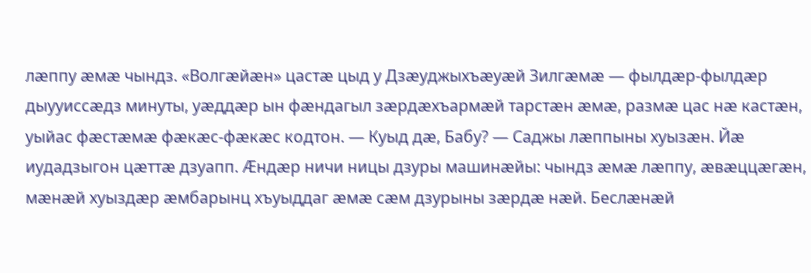лæппу æмæ чындз. «Волгæйæн» цастæ цыд у Дзæуджыхъæуæй Зилгæмæ — фылдæр-фылдæр дыууиссæдз минуты, уæддæр ын фæндагыл зæрдæхъармæй тарстæн æмæ, размæ цас нæ кастæн, уыйас фæстæмæ фæкæс-фæкæс кодтон. — Куыд дæ, Бабу? — Саджы лæппыны хуызæн. Йæ иудадзыгон цæттæ дзуапп. Æндæр ничи ницы дзуры машинæйы: чындз æмæ лæппу, æвæццæгæн, мæнæй хуыздæр æмбарынц хъуыддаг æмæ сæм дзурыны зæрдæ нæй. Беслæнæй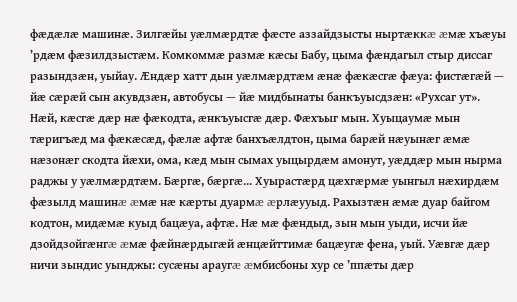фæдæлæ машинæ. Зилгæйы уæлмæрдтæ фæсте аззайдзысты ныртæккæ æмæ хъæуы ’рдæм фæзилдзыстæм. Комкоммæ размæ кæсы Бабу, цыма фæндагыл стыр диссаг разындзæн, уыйау. Æндæр хатт дын уæлмæрдтæм æнæ фæкæсгæ фæуа: фистæгæй — йæ сæрæй сын акувдзæн, автобусы — йæ мидбынаты банкъуысдзæн: «Рухсаг ут». Нæй, кæсгæ дæр нæ фæкодта, æнкъуысгæ дæр. Фæхъыг мын. Хуыцаумæ мын тæригъæд ма фæкæсæд, фæлæ афтæ банхъæлдтон, цыма барæй нæуынæг æмæ нæзонæг скодта йæхи, ома, кæд мын сымах уыцырдæм амонут, уæддæр мын нырма раджы у уæлмæрдтæм. Бæргæ, бæргæ... Хуырастæрд цæхгæрмæ уынгыл нæхирдæм фæзылд машинæ æмæ нæ кæрты дуармæ æрлæууыд. Рахызтæн æмæ дуар байгом кодтон, мидæмæ куыд бацæуа, афтæ. Нæ мæ фæндыд, зын мын уыди, исчи йæ дзойдзойгæнгæ æмæ фæйнæрдыгæй æнцæйттимæ бацæугæ фена, уый. Уæвгæ дæр ничи зындис уынджы: сусæны араугæ æмбисбоны хур се ’ппæты дæр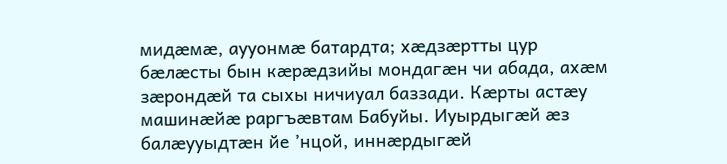мидæмæ, аууонмæ батардта; хæдзæртты цур бæлæсты бын кæрæдзийы мондагæн чи абада, ахæм зæрондæй та сыхы ничиуал баззади. Кæрты астæу машинæйæ раргъæвтам Бабуйы. Иуырдыгæй æз балæууыдтæн йе ’нцой, иннæрдыгæй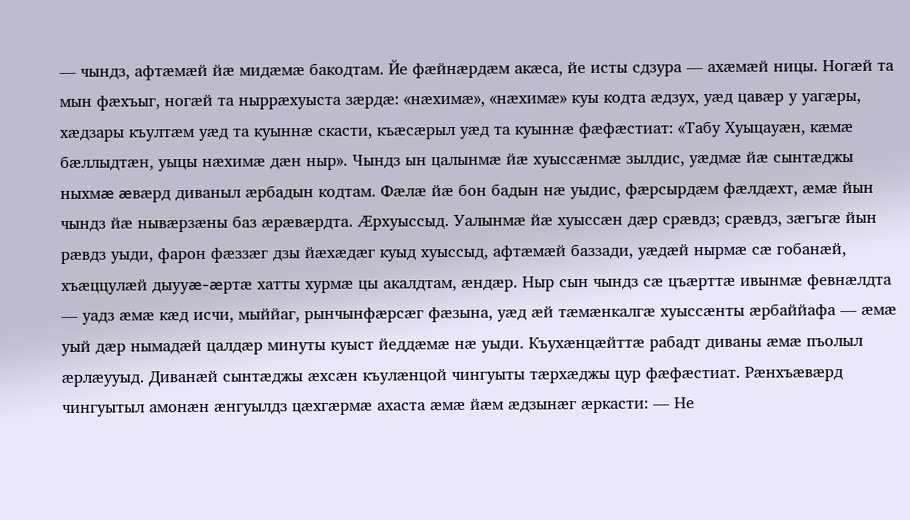— чындз, афтæмæй йæ мидæмæ бакодтам. Йе фæйнæрдæм акæса, йе исты сдзура — ахæмæй ницы. Ногæй та мын фæхъыг, ногæй та ныррæхуыста зæрдæ: «нæхимæ», «нæхимæ» куы кодта æдзух, уæд цавæр у уагæры, хæдзары къултæм уæд та куыннæ скасти, къæсæрыл уæд та куыннæ фæфæстиат: «Табу Хуыцауæн, кæмæ бæллыдтæн, уыцы нæхимæ дæн ныр». Чындз ын цалынмæ йæ хуыссæнмæ зылдис, уæдмæ йæ сынтæджы ныхмæ æвæрд диваныл æрбадын кодтам. Фæлæ йæ бон бадын нæ уыдис, фæрсырдæм фæлдæхт, æмæ йын чындз йæ нывæрзæны баз æрæвæрдта. Æрхуыссыд. Уалынмæ йæ хуыссæн дæр срæвдз; срæвдз, зæгъгæ йын рæвдз уыди, фарон фæззæг дзы йæхæдæг куыд хуыссыд, афтæмæй баззади, уæдæй нырмæ сæ гобанæй, хъæццулæй дыууæ-æртæ хатты хурмæ цы акалдтам, æндæр. Ныр сын чындз сæ цъæрттæ ивынмæ февнæлдта — уадз æмæ кæд исчи, мыййаг, рынчынфæрсæг фæзына, уæд æй тæмæнкалгæ хуыссæнты æрбаййафа — æмæ уый дæр нымадæй цалдæр минуты куыст йеддæмæ нæ уыди. Къухæнцæйттæ рабадт диваны æмæ пъолыл æрлæууыд. Диванæй сынтæджы æхсæн къулæнцой чингуыты тæрхæджы цур фæфæстиат. Рæнхъæвæрд чингуытыл амонæн æнгуылдз цæхгæрмæ ахаста æмæ йæм æдзынæг æркасти: — Не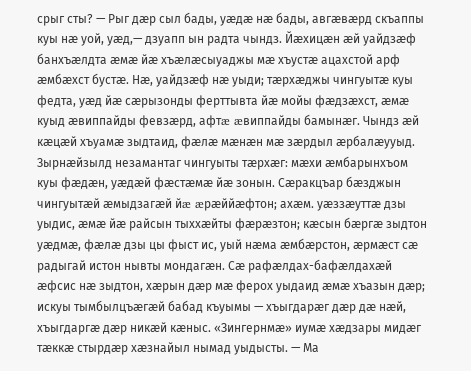срыг сты? — Рыг дæр сыл бады, уæдæ нæ бады, авгæвæрд скъаппы куы нæ уой, уæд,— дзуапп ын радта чындз. Йæхицæн æй уайдзæф банхъæлдта æмæ йæ хъæлæсыуаджы мæ хъустæ ацахстой арф æмбæхст бустæ. Нæ, уайдзæф нæ уыди; тæрхæджы чингуытæ куы федта, уæд йæ сæрызонды ферттывта йæ мойы фæдзæхст, æмæ куыд æвиппайды февзæрд, афтæ æвиппайды бамынæг. Чындз æй кæцæй хъуамæ зыдтаид, фæлæ мæнæн мæ зæрдыл æрбалæууыд. Зырнæйзылд незамантаг чингуыты тæрхæг: мæхи æмбарынхъом куы фæдæн, уæдæй фæстæмæ йæ зонын. Сæракцъар бæзджын чингуытæй æмыдзагæй йæ æрæййæфтон; ахæм. уæззæуттæ дзы уыдис, æмæ йæ райсын тыххæйты фæрæзтон; кæсын бæргæ зыдтон уæдмæ, фæлæ дзы цы фыст ис, уый нæма æмбæрстон, æрмæст сæ радыгай истон нывты мондагæн. Сæ рафæлдах-бафæлдахæй æфсис нæ зыдтон, хæрын дæр мæ ферох уыдаид æмæ хъазын дæр; искуы тымбылцъæгæй бабад къуымы — хъыгдарæг дæр дæ нæй, хъыгдаргæ дæр никæй кæныс. «Зингернмæ» иумæ хæдзары мидæг тæккæ стырдæр хæзнайыл нымад уыдысты. — Ма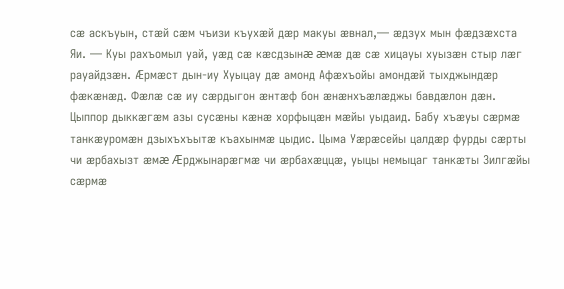сæ аскъуын, стæй сæм чъизи къухæй дæр макуы æвнал,— æдзух мын фæдзæхста Яи. — Куы рахъомыл уай, уæд сæ кæсдзынæ æмæ дæ сæ хицауы хуызæн стыр лæг рауайдзæн. Æрмæст дын-иу Хуыцау дæ амонд Афæхъойы амондæй тыхджындæр фæкæнæд. Фæлæ сæ иу сæрдыгон æнтæф бон æнæнхъæлæджы бавдæлон дæн. Цыппор дыккæгæм азы сусæны кæнæ хорфыцæн мæйы уыдаид. Бабу хъæуы сæрмæ танкæуромæн дзыхъхъытæ къахынмæ цыдис. Цыма Уæрæсейы цалдæр фурды сæрты чи æрбахызт æмæ Æрджынарæгмæ чи æрбахæццæ, уыцы немыцаг танкæты Зилгæйы сæрмæ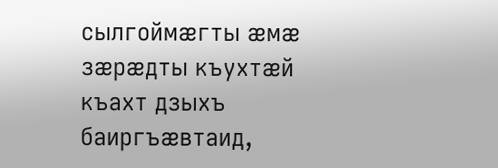сылгоймæгты æмæ зæрæдты къухтæй къахт дзыхъ баиргъæвтаид,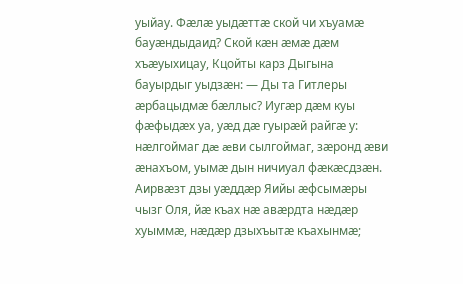уыйау. Фæлæ уыдæттæ ской чи хъуамæ бауæндыдаид? Ской кæн æмæ дæм хъæуыхицау, Кцойты карз Дыгына бауырдыг уыдзæн: — Ды та Гитлеры æрбацыдмæ бæллыс? Иугæр дæм куы фæфыдæх уа, уæд дæ гуырæй райгæ у: нæлгоймаг дæ æви сылгоймаг, зæронд æви æнахъом, уымæ дын ничиуал фæкæсдзæн. Аирвæзт дзы уæддæр Яийы æфсымæры чызг Оля, йæ къах нæ авæрдта нæдæр хуыммæ, нæдæр дзыхъытæ къахынмæ;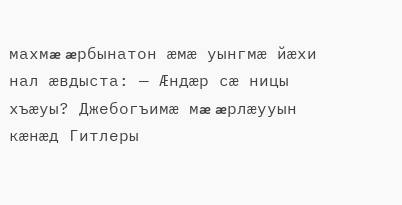махмæ æрбынатон æмæ уынгмæ йæхи нал æвдыста: — Æндæр сæ ницы хъæуы? Джебогъимæ мæ æрлæууын кæнæд Гитлеры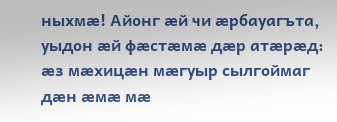ныхмæ! Айонг æй чи æрбауагъта, уыдон æй фæстæмæ дæр атæрæд: æз мæхицæн мæгуыр сылгоймаг дæн æмæ мæ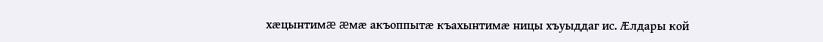хæцынтимæ æмæ акъоппытæ къахынтимæ ницы хъуыддаг ис. Æлдары кой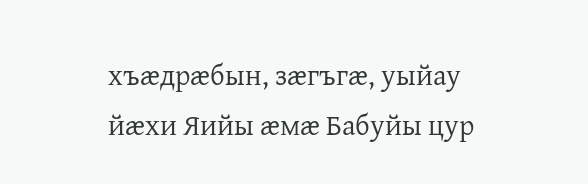хъæдрæбын, зæгъгæ, уыйау йæхи Яийы æмæ Бабуйы цур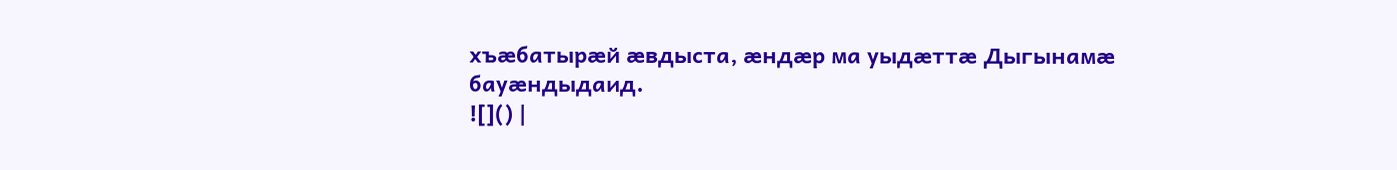хъæбатырæй æвдыста, æндæр ма уыдæттæ Дыгынамæ бауæндыдаид.
![]() |